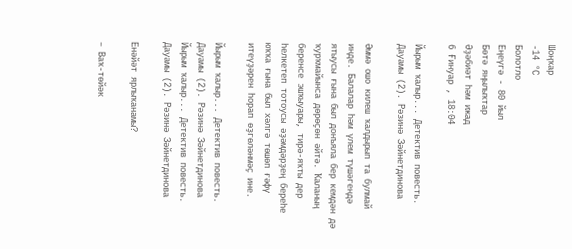Шоңҡар
-14 °С
Болотло
Еңеүгә - 80 йыл
Бөтә яңылыҡтар
Әҙәбиәт һәм ижад
6 Ғинуар , 18:04

Йырым ҡалыр... Детектив повесть. Дауамы (2). Рәзинә Зәйнетдинова

Әммә ошо килеш ҡалдырып та булмай инде. Балалар һәм үлем түшәгендә ятыусы ғына был донъяла бер кемдән дә ҡурҡмайынса дөрөҫөн әйтә. Ҡаланың беренсе эшҡыуары, тирә-яҡты дер һелкетеп тотоусы әҙәмдәрҙең береһе юҡҡа ғына был хәлгә төшөп ғәфү итеүҙәрен һорап өҙгөләнмәҫ ине.

Йырым ҡалыр... Детектив повесть. Дауамы (2). Рәзинә Зәйнетдинова
Йырым ҡалыр... Детектив повесть. Дауамы (2). Рәзинә Зәйнетдинова

Енәйәт ярлыҡанамы?

– Ваҡ-төйәк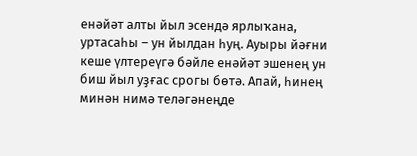енәйәт алты йыл эсендә ярлыҡана, уртасаһы – ун йылдан һуң. Ауыры йәғни кеше үлтереүгә бәйле енәйәт эшенең ун биш йыл уҙғас срогы бөтә. Апай, һинең минән нимә теләгәнеңде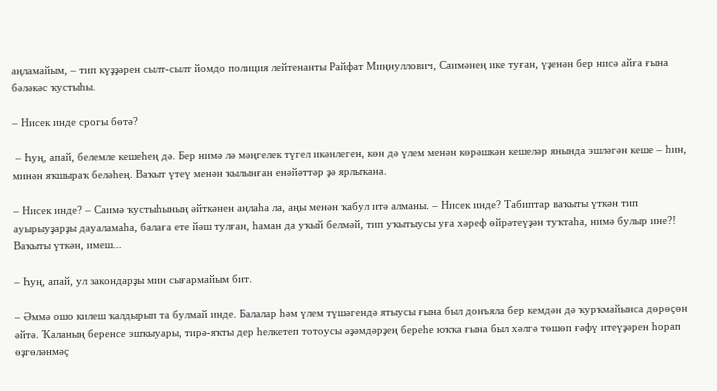аңламайым, – тип күҙҙәрен сылт-сылт йомдо полиция лейтенанты Райфат Миңнуллович, Саимәнең ике туған, үҙенән бер нисә айға ғына бәләкәс ҡустыһы.

– Нисек инде срогы бөтә?

 – Һуң, апай, белемле кешеһең дә. Бер нимә лә мәңгелек түгел икәнлеген, көн дә үлем менән көрәшкән кешеләр янында эшләгән кеше – һин, минән яҡшыраҡ беләһең. Ваҡыт үтеү менән ҡылынған енәйәттәр ҙә ярлыҡана.

– Нисек инде? – Саимә ҡустыһының әйткәнен аңлаһа ла, аңы менән ҡабул итә алманы. – Нисек инде? Табиптар ваҡыты үткән тип ауырыуҙарҙы дауаламаһа, балаға ете йәш тулған, һаман да уҡый белмәй, тип уҡытыусы уға хәреф өйрәтеүҙән туҡтаһа, нимә булыр ине?! Ваҡыты үткән, имеш...

– Һуң, апай, ул закондарҙы мин сығармайым бит.

– Әммә ошо килеш ҡалдырып та булмай инде. Балалар һәм үлем түшәгендә ятыусы ғына был донъяла бер кемдән дә ҡурҡмайынса дөрөҫөн әйтә. Ҡаланың беренсе эшҡыуары, тирә-яҡты дер һелкетеп тотоусы әҙәмдәрҙең береһе юҡҡа ғына был хәлгә төшөп ғәфү итеүҙәрен һорап өҙгөләнмәҫ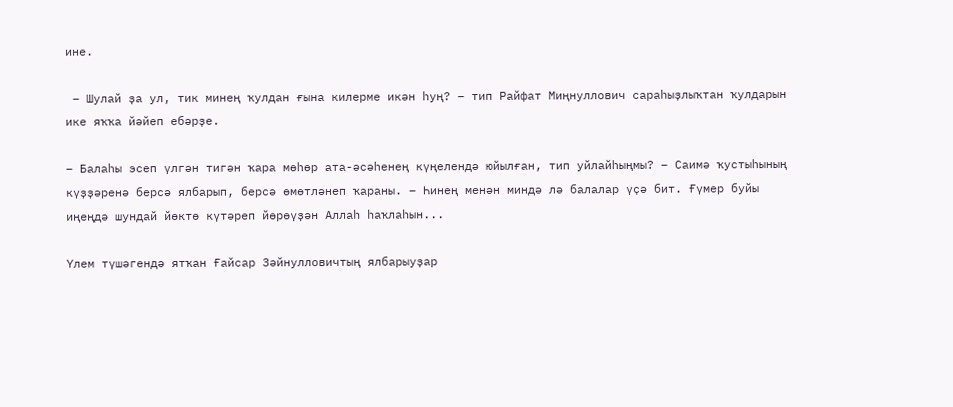ине.

 – Шулай ҙа ул, тик минең ҡулдан ғына килерме икән һуң? – тип Райфат Миңнуллович сараһыҙлыҡтан ҡулдарын ике яҡҡа йәйеп ебәрҙе.

– Балаһы эсеп үлгән тигән ҡара мөһөр ата-әсәһенең күңелендә юйылған, тип уйлайһыңмы? – Саимә ҡустыһының күҙҙәренә берсә ялбарып, берсә өмөтләнеп ҡараны. – Һинең менән миндә лә балалар үҫә бит. Ғүмер буйы иңеңдә шундай йөктө күтәреп йөрөүҙән Аллаһ һаҡлаһын...

Үлем түшәгендә ятҡан Ғайсар Зәйнулловичтың ялбарыуҙар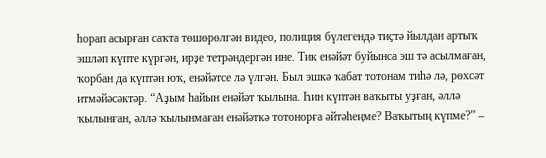һорап асырған саҡта төшөрөлгән видео, полиция бүлегендә тиҫтә йылдан артыҡ эшләп күпте күргән, ирҙе тетрәндергән ине. Тик енәйәт буйынса эш тә асылмаған, ҡорбан да күптән юҡ, енәйәтсе лә үлгән. Был эшкә ҡабат тотонам тиһә лә, рөхсәт итмәйәсәктәр. “Аҙым һайын енәйәт ҡылына. Һин күптән ваҡыты уҙған, әллә ҡылынған, әллә ҡылынмаған енәйәткә тотонорға әйтәһеңме? Ваҡытың күпме?” –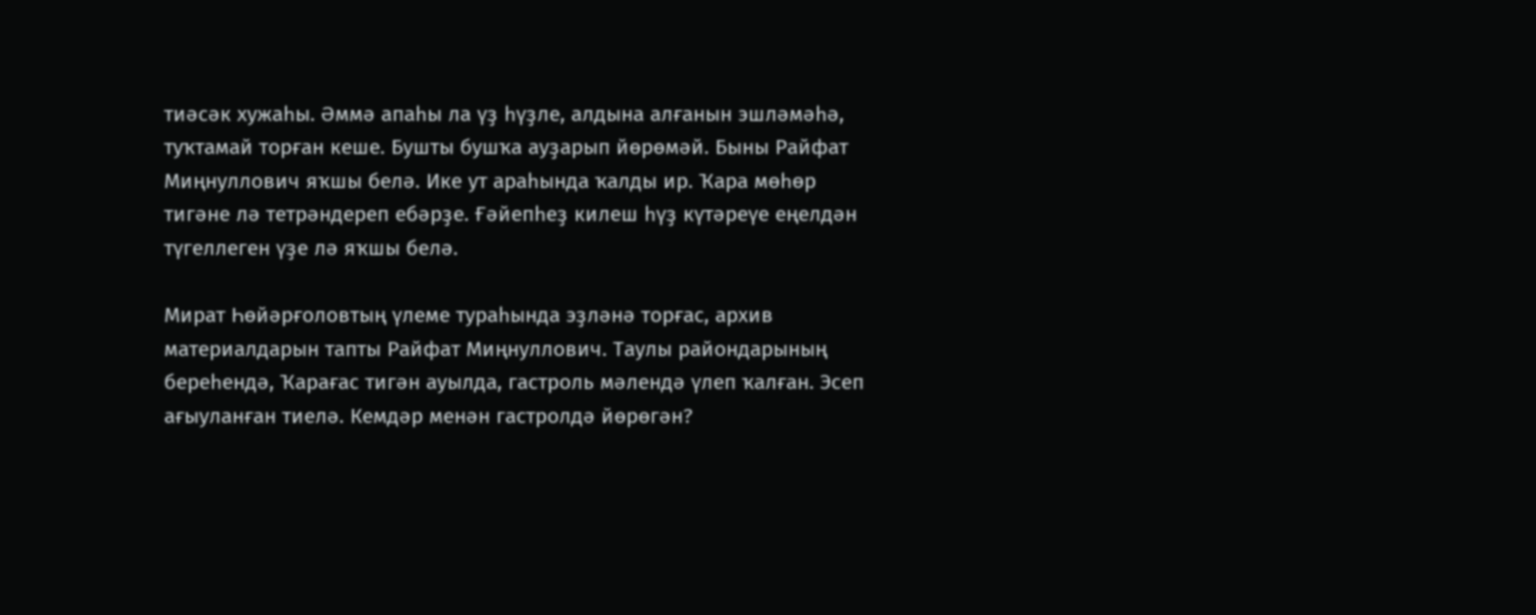тиәсәк хужаһы. Әммә апаһы ла үҙ һүҙле, алдына алғанын эшләмәһә, туҡтамай торған кеше. Бушты бушҡа ауҙарып йөрөмәй. Быны Райфат Миңнуллович яҡшы белә. Ике ут араһында ҡалды ир. Ҡара мөһөр тигәне лә тетрәндереп ебәрҙе. Ғәйепһеҙ килеш һүҙ күтәреүе еңелдән түгеллеген үҙе лә яҡшы белә.

Мират Һөйәрғоловтың үлеме тураһында эҙләнә торғас, архив материалдарын тапты Райфат Миңнуллович. Таулы райондарының береһендә, Ҡарағас тигән ауылда, гастроль мәлендә үлеп ҡалған. Эсеп ағыуланған тиелә. Кемдәр менән гастролдә йөрөгән?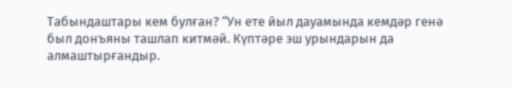Табындаштары кем булған? “Ун ете йыл дауамында кемдәр генә был донъяны ташлап китмәй. Күптәре эш урындарын да алмаштырғандыр.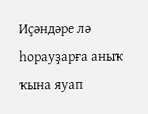Иҫәндәре лә һорауҙарға аныҡ ҡына яуап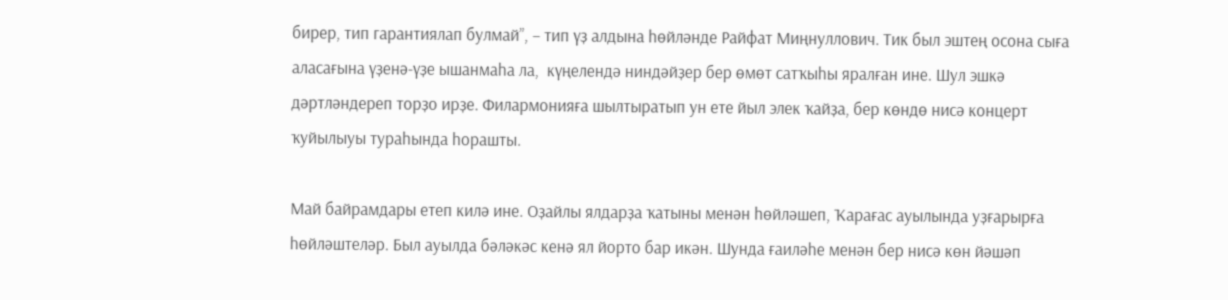бирер, тип гарантиялап булмай”, – тип үҙ алдына һөйләнде Райфат Миңнуллович. Тик был эштең осона сыға аласағына үҙенә-үҙе ышанмаһа ла,  күңелендә ниндәйҙер бер өмөт сатҡыһы яралған ине. Шул эшкә дәртләндереп торҙо ирҙе. Филармонияға шылтыратып ун ете йыл элек ҡайҙа, бер көндө нисә концерт ҡуйылыуы тураһында һорашты.

Май байрамдары етеп килә ине. Оҙайлы ялдарҙа ҡатыны менән һөйләшеп, Ҡарағас ауылында уҙғарырға һөйләштеләр. Был ауылда бәләкәс кенә ял йорто бар икән. Шунда ғаиләһе менән бер нисә көн йәшәп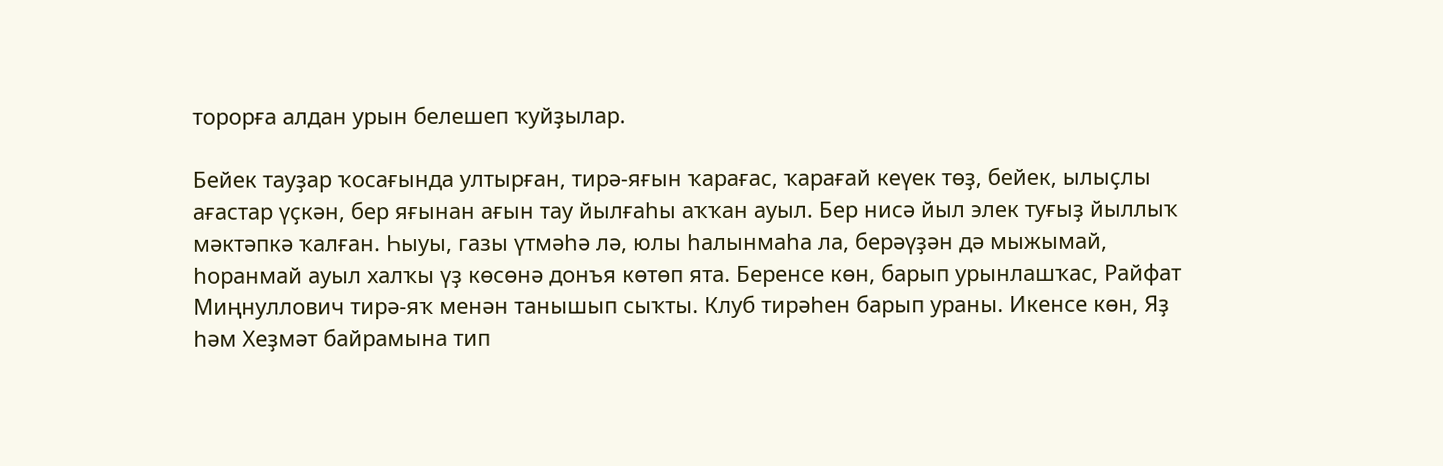торорға алдан урын белешеп ҡуйҙылар.

Бейек тауҙар ҡосағында ултырған, тирә-яғын ҡарағас, ҡарағай кеүек төҙ, бейек, ылыҫлы ағастар үҫкән, бер яғынан ағын тау йылғаһы аҡҡан ауыл. Бер нисә йыл элек туғыҙ йыллыҡ мәктәпкә ҡалған. Һыуы, газы үтмәһә лә, юлы һалынмаһа ла, берәүҙән дә мыжымай, һоранмай ауыл халҡы үҙ көсөнә донъя көтөп ята. Беренсе көн, барып урынлашҡас, Райфат Миңнуллович тирә-яҡ менән танышып сыҡты. Клуб тирәһен барып ураны. Икенсе көн, Яҙ һәм Хеҙмәт байрамына тип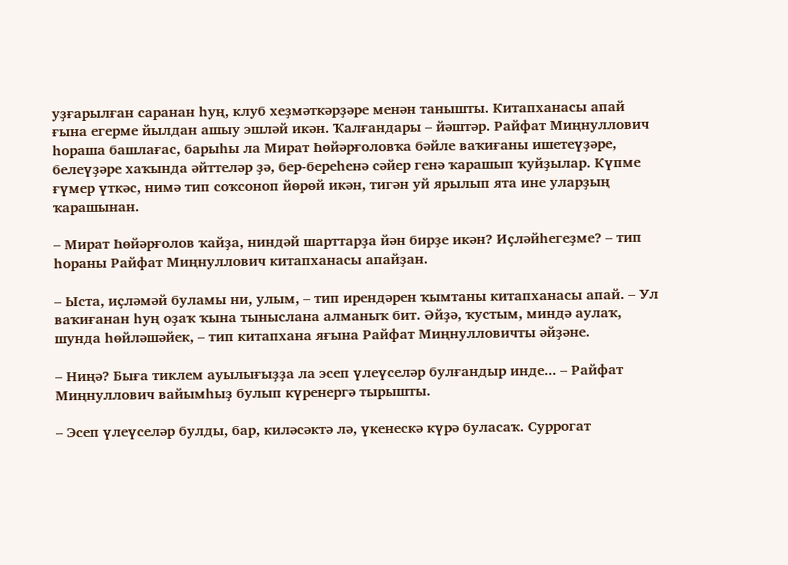уҙғарылған саранан һуң, клуб хеҙмәткәрҙәре менән танышты. Китапханасы апай ғына егерме йылдан ашыу эшләй икән. Ҡалғандары – йәштәр. Райфат Миңнуллович һораша башлағас, барыһы ла Мират Һөйәрғоловҡа бәйле ваҡиғаны ишетеүҙәре, белеүҙәре хаҡында әйттеләр ҙә, бер-береһенә сәйер генә ҡарашып ҡуйҙылар. Күпме ғүмер үткәс, нимә тип соҡсоноп йөрөй икән, тигән уй ярылып ята ине уларҙың ҡарашынан.

– Мират Һөйәрғолов ҡайҙа, ниндәй шарттарҙа йән бирҙе икән? Иҫләйһегеҙме? – тип һораны Райфат Миңнуллович китапханасы апайҙан.

– Ыста, иҫләмәй буламы ни, улым, – тип ирендәрен ҡымтаны китапханасы апай. – Ул ваҡиғанан һуң оҙаҡ ҡына тыныслана алманыҡ бит. Әйҙә, ҡустым, миндә аулаҡ, шунда һөйләшәйек, – тип китапхана яғына Райфат Миңнулловичты әйҙәне.

– Ниңә? Быға тиклем ауылығыҙҙа ла эсеп үлеүселәр булғандыр инде... – Райфат Миңнуллович вайымһыҙ булып күренергә тырышты.

– Эсеп үлеүселәр булды, бар, киләсәктә лә, үкенескә күрә буласаҡ. Суррогат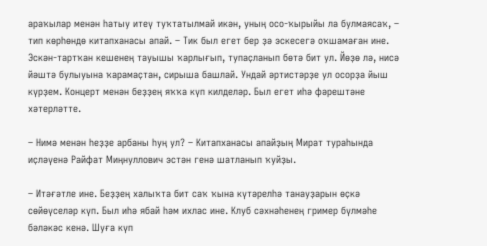араҡылар менән һатыу итеү туҡтатылмай икән, уның осо-ҡырыйы ла булмаясаҡ, – тип көрһөндө китапханасы апай. – Тик был егет бер ҙә эскесегә оҡшамаған ине. Эскән-тартҡан кешенең тауышы ҡарлығып, тупаҫланып бөтә бит ул. Йөҙө лә, нисә йәштә булыуына ҡарамаҫтан, сирыша башлай. Ундай әртистәрҙе ул осорҙа йыш күрҙем. Концерт менән беҙҙең яҡҡа күп килделәр. Был егет иһә фәрештәне хәтерләтте.

– Нимә менән һеҙҙе арбаны һуң ул? – Китапханасы апайҙың Мират тураһында иҫләүенә Райфат Миңнуллович эстән генә шатланып ҡуйҙы.

– Итәғәтле ине. Беҙҙең халыҡта бит саҡ ҡына күтәрелһә танауҙарын өҫкә сөйөүселәр күп. Был иһә ябай һәм ихлас ине. Клуб сәхнәһенең гример бүлмәһе бәләкәс кенә. Шуға күп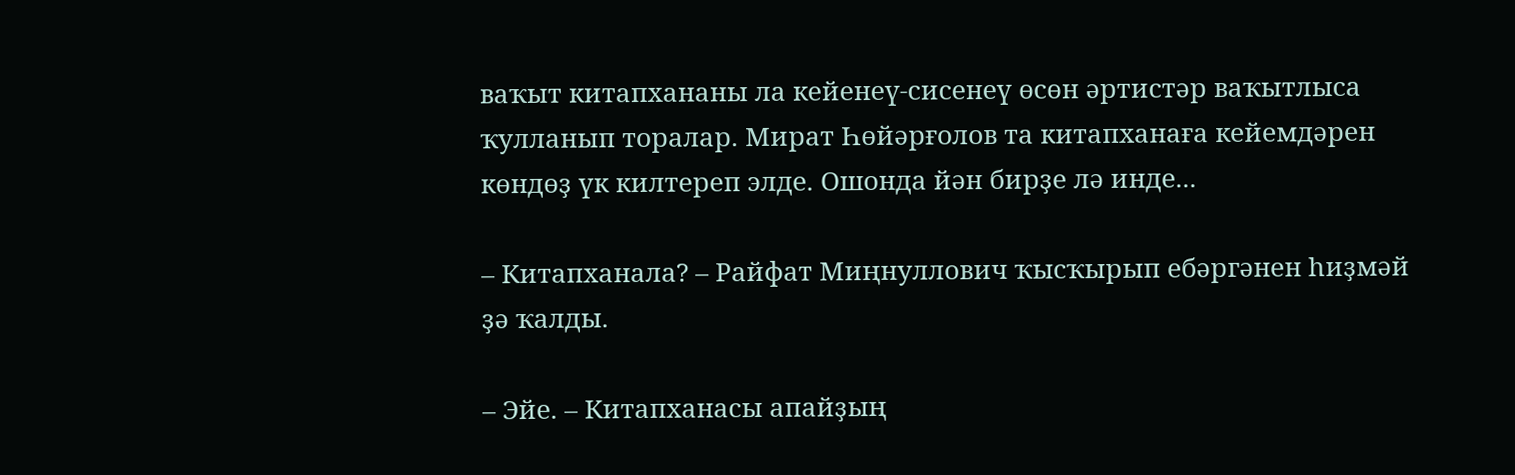ваҡыт китапхананы ла кейенеү-сисенеү өсөн әртистәр ваҡытлыса ҡулланып торалар. Мират Һөйәрғолов та китапханаға кейемдәрен көндөҙ үк килтереп элде. Ошонда йән бирҙе лә инде...

– Китапханала? – Райфат Миңнуллович ҡысҡырып ебәргәнен һиҙмәй ҙә ҡалды.

– Эйе. – Китапханасы апайҙың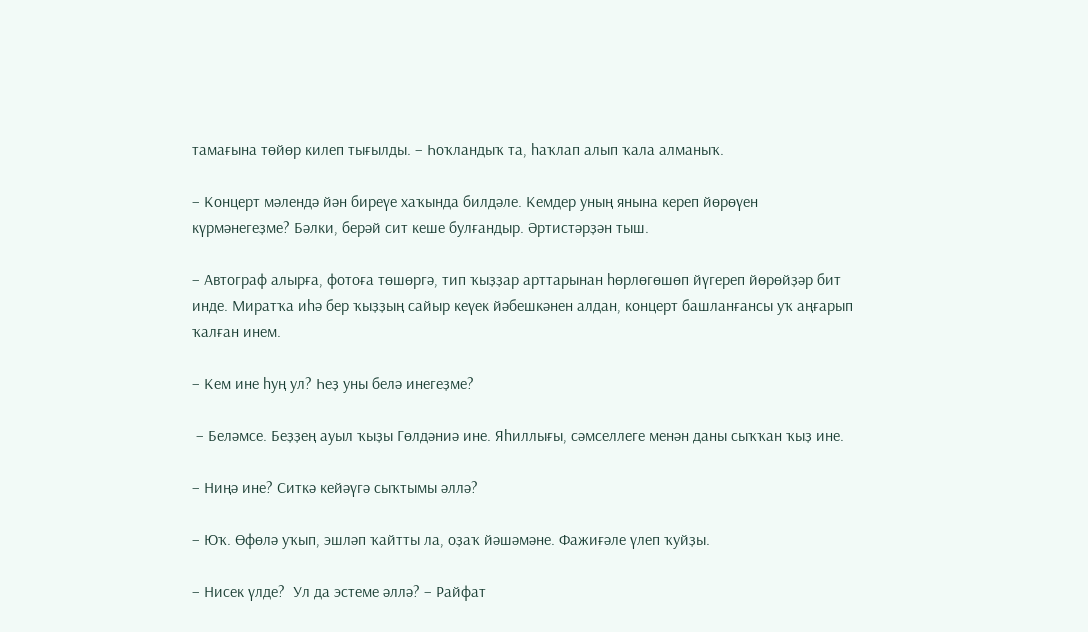тамағына төйөр килеп тығылды. – Һоҡландыҡ та, һаҡлап алып ҡала алманыҡ.

– Концерт мәлендә йән биреүе хаҡында билдәле. Кемдер уның янына кереп йөрөүен күрмәнегеҙме? Бәлки, берәй сит кеше булғандыр. Әртистәрҙән тыш.

– Автограф алырға, фотоға төшөргә, тип ҡыҙҙар арттарынан һөрлөгөшөп йүгереп йөрөйҙәр бит инде. Миратҡа иһә бер ҡыҙҙың сайыр кеүек йәбешкәнен алдан, концерт башланғансы уҡ аңғарып ҡалған инем.

– Кем ине һуң ул? Һеҙ уны белә инегеҙме?

 – Беләмсе. Беҙҙең ауыл ҡыҙы Гөлдәниә ине. Яһиллығы, сәмселлеге менән даны сыҡҡан ҡыҙ ине.

– Ниңә ине? Ситкә кейәүгә сыҡтымы әллә?

– Юҡ. Өфөлә уҡып, эшләп ҡайтты ла, оҙаҡ йәшәмәне. Фажиғәле үлеп ҡуйҙы.

– Нисек үлде?  Ул да эстеме әллә? – Райфат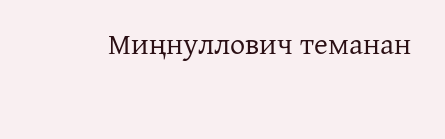Миңнуллович теманан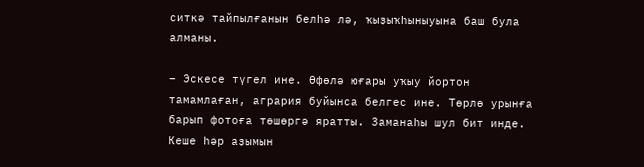ситкә тайпылғанын белһә лә, ҡыҙыҡһыныуына баш була алманы.

– Эскесе түгел ине. Өфөлә юғары уҡыу йортон тамамлаған, агрария буйынса белгес ине. Төрлө урынға барып фотоға төшөргә яратты. Заманаһы шул бит инде. Кеше һәр аҙымын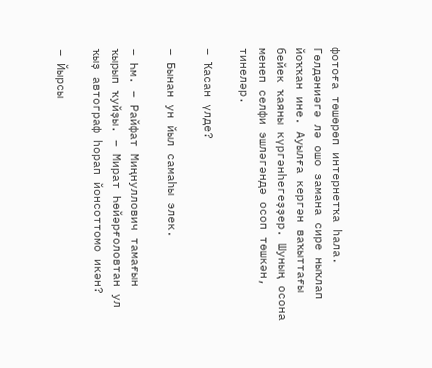фотоға төшөрөп интернетҡа һала. Гөлдәниәгә лә ошо замана сире ныҡлап йоҡҡан ине. Ауылға кергән ваҡыттағы бейек ҡаяны күргәнһегеҙҙер. Шуның осона менеп селфи эшләгәндә осоп төшкән, тинеләр.

– Ҡасан үлде?

– Бынан ун йыл самаһы элек.

– Һм. – Райфат Миңнуллович тамағын ҡырып ҡуйҙы. – Мират Һөйәрғоловтан ул ҡыҙ автограф һорап йонсоттомо икән?

– Йырсы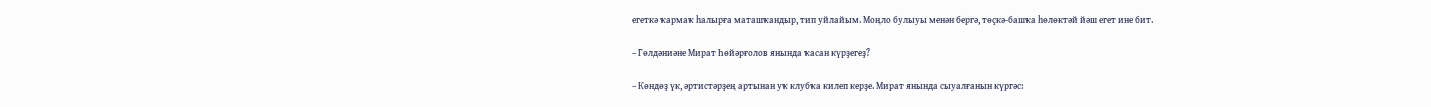егеткә ҡармаҡ һалырға маташҡандыр, тип уйлайым. Моңло булыуы менән бергә, төҫкә-башҡа һөлөктәй йәш егет ине бит.

– Гөлдәниәне Мират Һөйәрғолов янында ҡасан күрҙегеҙ?

– Көндөҙ үк, әртистәрҙең артынан уҡ клубҡа килеп керҙе. Мират янында сыуалғанын күргәс: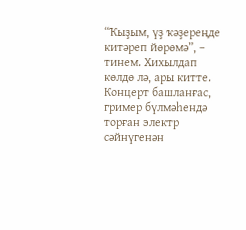“Ҡыҙым, үҙ ҡәҙереңде китәреп йөрөмә”, – тинем. Хихылдап көлдө лә, ары китте. Концерт башланғас, гример бүлмәһендә торған электр сәйнүгенән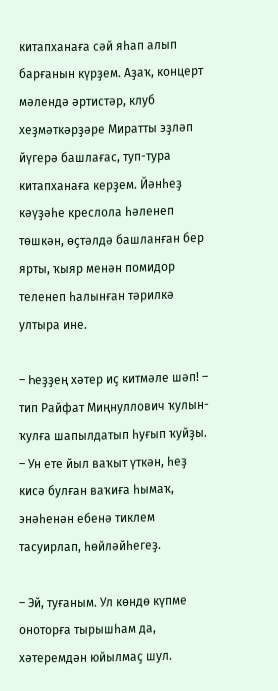китапханаға сәй яһап алып барғанын күрҙем. Аҙаҡ, концерт мәлендә әртистәр, клуб хеҙмәткәрҙәре Миратты эҙләп йүгерә башлағас, туп-тура китапханаға керҙем. Йәнһеҙ кәүҙәһе креслола һәленеп төшкән, өҫтәлдә башланған бер ярты, ҡыяр менән помидор теленеп һалынған тәрилкә ултыра ине.

– Һеҙҙең хәтер иҫ китмәле шәп! – тип Райфат Миңнуллович ҡулын-ҡулға шапылдатып һуғып ҡуйҙы. – Ун ете йыл ваҡыт үткән, һеҙ кисә булған ваҡиға һымаҡ, энәһенән ебенә тиклем тасуирлап, һөйләйһегеҙ.

– Эй, туғаным. Ул көндө күпме оноторға тырышһам да, хәтеремдән юйылмаҫ шул.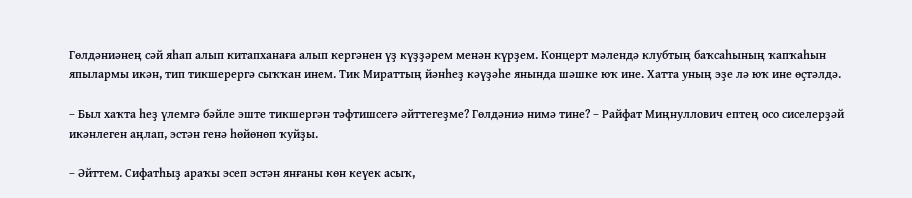Гөлдәниәнең сәй яһап алып китапханаға алып кергәнен үҙ күҙҙәрем менән күрҙем. Концерт мәлендә клубтың баҡсаһының ҡапҡаһын япылармы икән, тип тикшерергә сыҡҡан инем. Тик Мираттың йәнһеҙ кәүҙәһе янында шәшке юҡ ине. Хатта уның эҙе лә юҡ ине өҫтәлдә.

– Был хаҡта һеҙ үлемгә бәйле эште тикшергән тәфтишсегә әйттегеҙме? Гөлдәниә нимә тине? – Райфат Миңнуллович ептең осо сиселерҙәй икәнлеген аңлап, эстән генә һөйөнөп ҡуйҙы.

– Әйттем. Сифатһыҙ араҡы эсеп эстән янғаны көн кеүек асыҡ,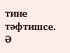тине тәфтишсе. Ә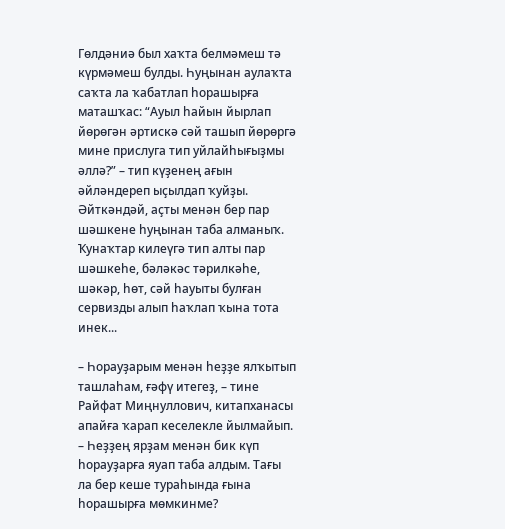Гөлдәниә был хаҡта белмәмеш тә күрмәмеш булды. Һуңынан аулаҡта саҡта ла ҡабатлап һорашырға маташҡас: “Ауыл һайын йырлап йөрөгән әртискә сәй ташып йөрөргә мине прислуга тип уйлайһығыҙмы әллә?” – тип күҙенең ағын әйләндереп ыҫылдап ҡуйҙы. Әйткәндәй, аҫты менән бер пар шәшкене һуңынан таба алманыҡ. Ҡунаҡтар килеүгә тип алты пар шәшкеһе, бәләкәс тәрилкәһе, шәкәр, һөт, сәй һауыты булған сервизды алып һаҡлап ҡына тота инек...

– Һорауҙарым менән һеҙҙе ялҡытып ташлаһам, ғәфү итегеҙ, – тине Райфат Миңнуллович, китапханасы апайға ҡарап кеселекле йылмайып. – Һеҙҙең ярҙам менән бик күп һорауҙарға яуап таба алдым. Тағы ла бер кеше тураһында ғына һорашырға мөмкинме?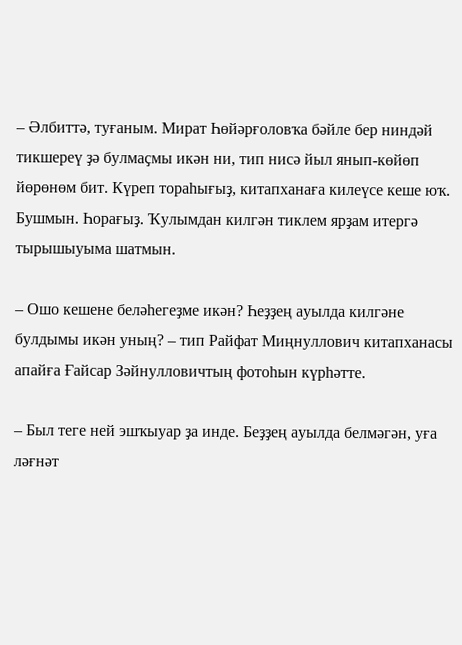– Әлбиттә, туғаным. Мират Һөйәрғоловҡа бәйле бер ниндәй тикшереү ҙә булмаҫмы икән ни, тип нисә йыл янып-көйөп йөрөнөм бит. Күреп тораһығыҙ, китапханаға килеүсе кеше юҡ. Бушмын. Һорағыҙ. Ҡулымдан килгән тиклем ярҙам итергә тырышыуыма шатмын.

– Ошо кешене беләһегеҙме икән? Һеҙҙең ауылда килгәне булдымы икән уның? – тип Райфат Миңнуллович китапханасы апайға Ғайсар Зәйнулловичтың фотоһын күрһәтте.

– Был теге ней эшҡыуар ҙа инде. Беҙҙең ауылда белмәгән, уға ләғнәт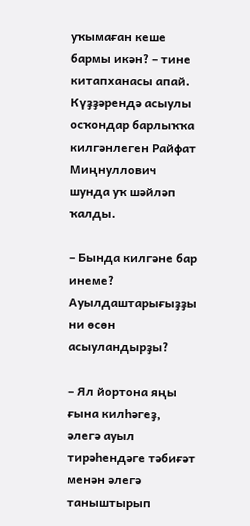уҡымаған кеше бармы икән? – тине китапханасы апай. Күҙҙәрендә асыулы осҡондар барлыҡҡа килгәнлеген Райфат Миңнуллович шунда уҡ шәйләп ҡалды.

– Бында килгәне бар инеме? Ауылдаштарығыҙҙы ни өсөн асыуландырҙы?

– Ял йортона яңы ғына килһәгеҙ, әлегә ауыл тирәһендәге тәбиғәт менән әлегә таныштырып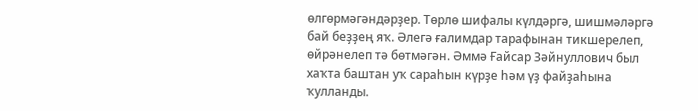өлгөрмәгәндәрҙер. Төрлө шифалы күлдәргә, шишмәләргә бай беҙҙең яҡ. Әлегә ғалимдар тарафынан тикшерелеп, өйрәнелеп тә бөтмәгән. Әммә Ғайсар Зәйнуллович был хаҡта баштан уҡ сараһын күрҙе һәм үҙ файҙаһына ҡулланды.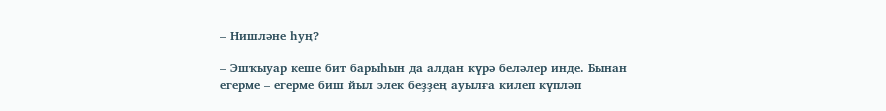– Нишләне һуң?

– Эшҡыуар кеше бит барыһын да алдан күрә беләлер инде. Бынан егерме – егерме биш йыл элек беҙҙең ауылға килеп күпләп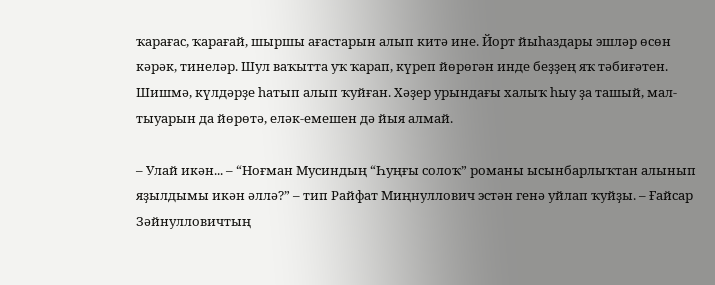ҡарағас, ҡарағай, шыршы ағастарын алып китә ине. Йорт йыһаздары эшләр өсөн кәрәк, тинеләр. Шул ваҡытта уҡ ҡарап, күреп йөрөгән инде беҙҙең яҡ тәбиғәтен. Шишмә, күлдәрҙе һатып алып ҡуйған. Хәҙер урындағы халыҡ һыу ҙа ташый, мал-тыуарын да йөрөтә, еләк-емешен дә йыя алмай.

– Улай икән... – “Ноғман Мусиндың “Һуңғы солоҡ” романы ысынбарлыҡтан алынып яҙылдымы икән әллә?” – тип Райфат Миңнуллович эстән генә уйлап ҡуйҙы. – Ғайсар Зәйнулловичтың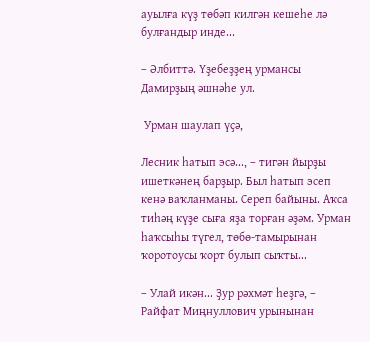ауылға күҙ төбәп килгән кешеһе лә булғандыр инде...

– Әлбиттә. Үҙебеҙҙең урмансы Дамирҙың әшнәһе ул.

 Урман шаулап үҫә,

Лесник һатып эсә..., – тигән йырҙы ишеткәнең барҙыр. Был һатып эсеп кенә ваҡланманы. Сереп байыны. Аҡса тиһәң күҙе сыға яҙа торған әҙәм. Урман һаҡсыһы түгел, төбө-тамырынан ҡоротоусы ҡорт булып сыҡты...

– Улай икән... Ҙур рәхмәт һеҙгә, – Райфат Миңнуллович урынынан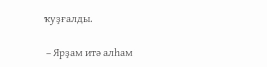ҡуҙғалды.

 – Ярҙам итә алһам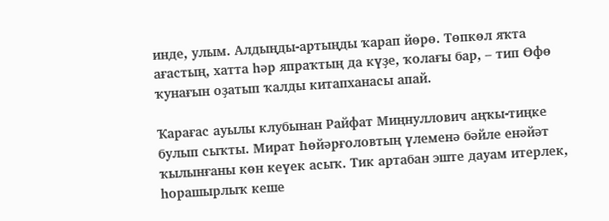инде, улым. Алдыңды-артыңды ҡарап йөрө. Төпкөл яҡта ағастың, хатта һәр япраҡтың да күҙе, ҡолағы бар, – тип Өфө ҡунағын оҙатып ҡалды китапханасы апай.

Ҡарағас ауылы клубынан Райфат Миңнуллович аңҡы-тиңке булып сыҡты. Мират Һөйәрғоловтың үлеменә бәйле енәйәт ҡылынғаны көн кеүек асыҡ. Тик артабан эште дауам итерлек, һорашырлыҡ кеше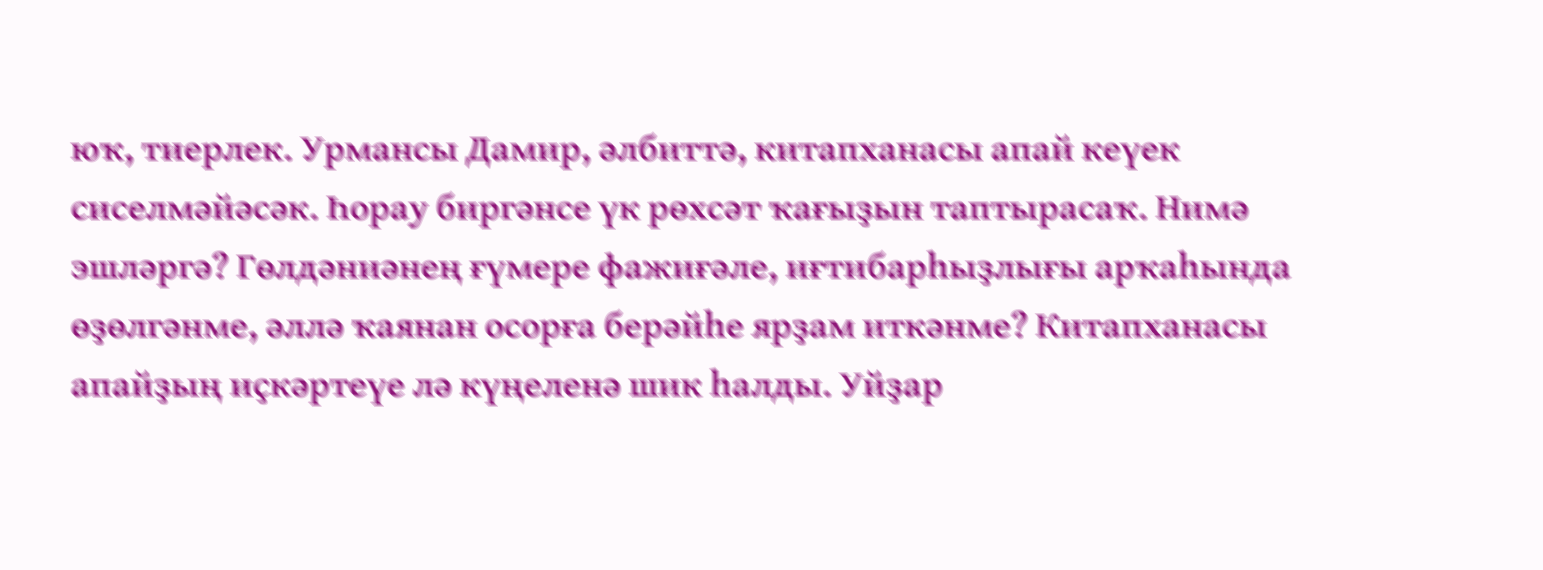юҡ, тиерлек. Урмансы Дамир, әлбиттә, китапханасы апай кеүек сиселмәйәсәк. Һорау биргәнсе үк рөхсәт ҡағыҙын таптырасаҡ. Нимә эшләргә? Гөлдәниәнең ғүмере фажиғәле, иғтибарһыҙлығы арҡаһында өҙөлгәнме, әллә ҡаянан осорға берәйһе ярҙам иткәнме? Китапханасы апайҙың иҫкәртеүе лә күңеленә шик һалды. Уйҙар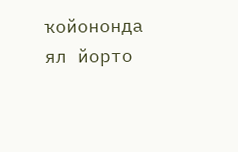ҡойононда ял йорто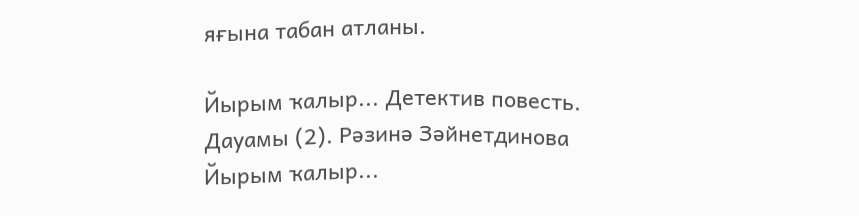яғына табан атланы.

Йырым ҡалыр... Детектив повесть. Дауамы (2). Рәзинә Зәйнетдинова
Йырым ҡалыр...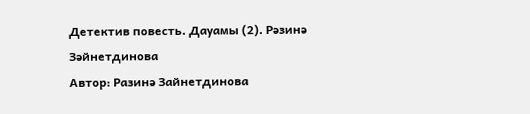Детектив повесть. Дауамы (2). Рәзинә Зәйнетдинова
Автор: Разинә Зайнетдинова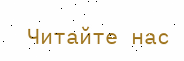Читайте нас